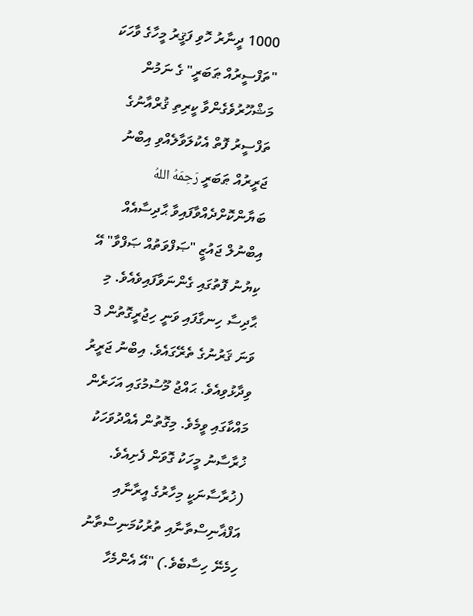1000 ދީނާރު ހޮވި ފަޤީރު މީހާގެ ވާހަކަ
"ތަފްސީރުއް ޠަބަރީ" ގެ ނަމުން މަޝްހޫރުވެގެންވާ ކީރިތި ޤުރްއާނުގެ ތަފްސީރު ފޮތް އެކުލަވާލެއްވި އިބްނު ޖަރީރުއް ޠަބަރީ رَحِمَهُ اللهُ ބަޔާންކޮށްދެއްވާފައިވާ ޙާދިސާއެއް އިބްނުލް ޖައުޒީ "ޞަފްވަތުއް ޞަފްވާ" އޭ ކިޔުނު ފޮތުގައި ގެންނަވާފައިވެއެވެ. މި ޙާދިސާ ހިނގާފައި ވަނީ ހިޖުރީގޮތުން 3 ވަނަ ޤަރުނުގެ ތެރޭގައެވެ. އިބްނު ޖަރީރު ވިދާޅުވިއެވެ. ޙައްޖު މޫސުމުގައި އަހަރެން މައްކާގައި ވީމެވެ. މިގޮތުން އެއްދުވަހަކު ޚުރާސާނު މީހަކު ގޮވަން ފެށިއެވެ. (ޚުރާސާނަކީ މިހާރުގެ އީރާނާއި އަފްޣާނިސްތާނާއި ތުރުކުމަނިސްތާނު ހިމެނޭ ހިސާބެވެ.) "އޭ އެންމެހާ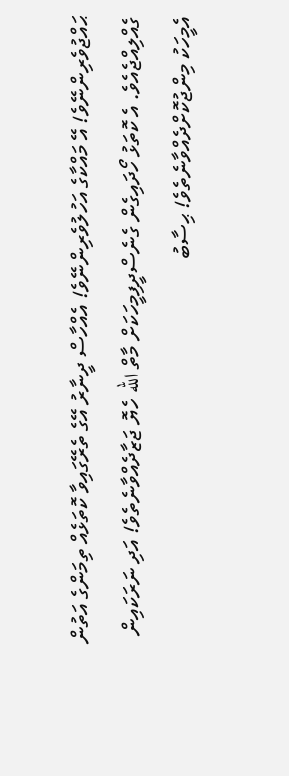ޙައްޖުވެރިންނޭވެ! އޭ މައްކާގެ އަހުލުވެރިންނޭވެ! އެއްހާސް ދީނާރު އޭގެ ތެރޭގައިވާ ކޮތަޅެއް ތިމަންގެ އަތުން ގެއްލިއްޖެއެވެ. އެ ކޮތަޅު ހޯދައިގެން ގެނެސްދީފިމީހަކަށް މާތް الله ހެޔޮ ޖަޒާދެއްވާނެތެވެ! އަދި ނަރަކައިން އެމީހަކު މިންޖުކޮށްދެއްވާނެތެވެ! ޙިސާބު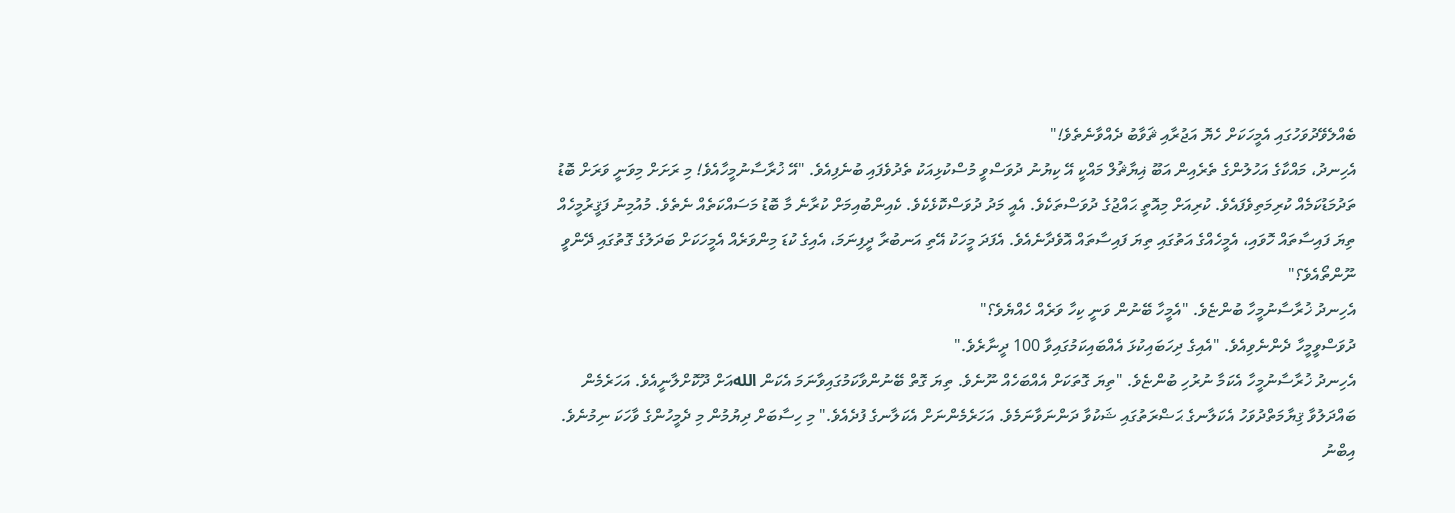ބެއްލެވޭދުވަހުގައި އެމީހަކަށް ހެޔޮ އަޖުރާއި ޘަވާބު ދެއްވާނެތެވެ!"
އެހިނދު، މައްކާގެ އަހުލުންގެ ތެރެއިން އަބޫ ޣިޔާޘުލް މައްކީ އޭ ކިޔުނު ދުވަސްވީ މުސްކުޅިއަކު ތެދުވެފައި ބުނެފިއެވެ. "އޭ ޚުރާސާނުމީހާއެވެ! މި ރަށަށް މިވަނީ ވަރަށް ބޮޑު ތަދުމަޑުކަމެއް ކުރިމަތިވެފައެވެ. ކުރިއަށް މިއޮތީ ޙައްޖުގެ ދުވަސްތަކެވެ. އެއީ މަދު ދުވަސްކޮޅެކެވެ. ކެއިންބުއިމަށް ކުރާނެ މާ ބޮޑު މަސައްކަތެއް ނެތެވެ. މުއުމިނު ފަޤީރުމީހެއް ތިޔަ ފައިސާތައް ހޮވައި، އެމީހެއްގެ އަތުގައި ތިޔަ ފައިސާތައް އޮވެދާނެއެވެ. އެފަދަ މީހަކު އޭތި އަނބުރާ ދީފިނަމަ، އެއިގެ ކުޑަ މިންވަރެއް އެމީހަކަށް ބަދަލުގެ ގޮތުގައި ދޭންވީ ނޫންތޯއެވެ؟"
އެހިނދު ޚުރާސާނުމީހާ ބުންޏެވެ. "އެމީހާ ބޭނުން ވަނީ ކިހާ ވަރެއް ހެއްޔެވެ؟"
ދުވަސްވީމީހާ ދެންނެވިއެވެ. "އެއިގެ ދިހަބައިކުޅަ އެއްބައިކަމުގައިވާ 100 ދީނާރެވެ."
އެހިނދު ޚުރާސާނުމީހާ އެކަމާ ނުރުހި ބުންޏެވެ. "ތިޔަ ގޮތަކަށް އެއްބަހެއް ނޫނެވެ. ތިޔަ ގޮތް ބޭނުންވާކަމުގައިވާނަމަ އެކަން اللهއަށް ދޫކޮށްލާނީއެވެ. އަހަރެމެން ބައްދަލުވާ ޤިޔާމަތްދުވަހު އެކަލާނގެ ޙަޟްރަތުގައި ޝަކުވާ ދަންނަވާނަމެވެ. އަހަރެމެންނަށް އެކަލާނގެ ފުދެއެވެ." މި ހިސާބަށް ދިޔުމުން މި ދެމީހުންގެ ވާހަކަ ނިމުނެވެ.
އިބްނު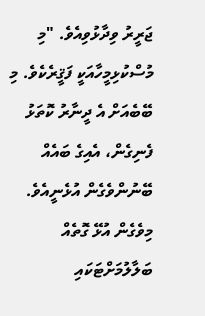ޖަރީރު ވިދާޅުވިއެވެ. "މި މުސްކުޅިމީހާއަކީ ފަޤީރެކެވެ. މި ބޭބެއަށް އެ ދީނާރު ކޮތަޅު ފެނިގެން، އެއިގެ ބައެއް ބޭނުންވެގެން އުޅެނީއެވެ. މިވެގެން އުޅޭ ގޮތެއް ބަލާލުމަށްޓަކައި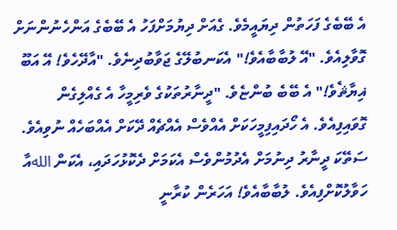އެ ބޭބެގެ ފަހަތުން ދިޔައީމެވެ. ގެއަށް ދިޔުމަށްފަހު އެ ބޭބެގެ އަންހެނުންނަށް ގޮވާލިއެވެ. "އޭ ލުބާބާއެވެ!" އެކަނބުލޭގެ ޖަވާބުދިނެވެ. "އާދޭހެވެ! އޭ އަބޫ ޣިޔާޘެވެ!" އެ ބޭބެ ބުންޏެވެ. "ދީނާރުތަކުގެ ވެރިމީހާ އެ ގެއްލިގެން ގޮވައިފިއެވެ. އެ ހޯދައިފިމީހަކަށް އެއްވެސް އެއްޗެއް ދޭކަށް އެއްބަހެއް ނުވިއެވެ. ސަތޭކަ ދީނާރު ދިނުމަށް އެދުމުންވެސް އެކަމަށް ދެކޮޅުހަދައި، އެކަން اللهއާ ހަވާލުކޮށްފިއެވެ. ލުބާބާއެވެ! އަހަރެން ކުރާނީ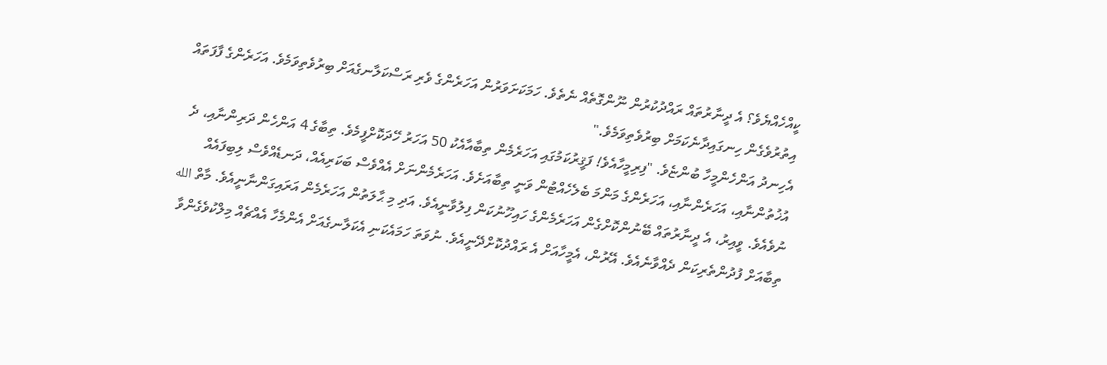ކީއްހެއްޔެވެ؟ އެ ދީނާރުތައް ރައްދުކުރުން ނޫންގޮތެއް ނެތެވެ. ހަމަކަށަވަރުން އަހަރެންގެ ވެރި ރަސްކަލާނގެއަށް ބިރުވެތިވަމެވެ. އަހަރެންގެ ފާފަތައް އިތުރުވެގެން ހިނގައިދާނެކަމަށް ބިރުވެތިވަމެވެ."
އެހިނދު އަންހެންމީހާ ބުންޏެވެ. "ފިރިމީހާއެވެ! ފަޤީރުކަމުގައި އަހަރެމެން ތިބާއާއެކު 50 އަހަރު ހޭދަކޮށްފީމެވެ. ތިބާގެ 4 އަންހެން ދަރިންނާއި، ދެ އުޚުތުންނާއި، އަހަރެންނާއި، އަހަރެންގެ މަންމަ ބެލެހެއްޓުން ވަނީ ތިބާއަށެވެ. އަހަރެމެންނަށް އެއްވެސް ބަކަރިއެއް، ދަނޑެއްވެސް ލިބިފައެއް ނުވެއެވެ. ވީއިރު، އެ ދީނާރުތައް ބޭނުންކޮށްގެން އަހަރެމެންގެ ހައިހޫނުކަން ފިލުވާނީއެވެ. އަދި މި ޙާލަތުން އަހަރެމެން އަރައިގަންނާނީއެވެ. މާތް الله ތިބާއަށް ފުދުންތެރިކަން ދެއްވާނެއެވެ. އޭރުން، އެމީހާއަށް އެ ރައްދުކޮށްދޭނީއެވެ. ނުވަތަ ހަމައެކަނި އެކަލާނގެއަށް އެންމެހާ އެއްޗެއް މިލްކުވެގެންވާ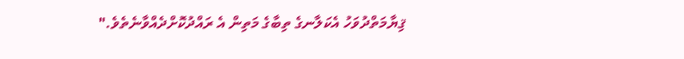ޤިޔާމަތްދުވަހު އެކަލާނގެ ތިބާގެ މަތިން އެ ރައްދުކޮށްދެއްވާނެތެވެ."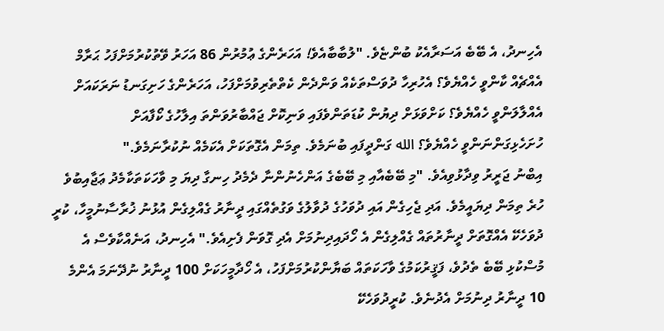އެހިނދު، އެ ބޭބެ އަސަރާއެކު ބުންޏެވެ. "ލުބާބާއެވެ! އަހަރެންގެ ޢުމުރުން 86 އަހަރު ވޭތުކުރުމަށްފަހު ޙަރާމް އެއްޗެއް ކާންވީ ހެއްޔެވެ؟ އެހުރިހާ ދުވަސްތަކެއް ވަންދެން ކެތްތެރިވުމަށްފަހު، އަހަރެންގެ ހަށިގަނޑު ނަރަކައަށް އެއްލާލަންވީ ހެއްޔެވެ؟ ކަށްވަޅަށް ދިޔުން ކުޑަތަންވެފައި ވަނިކޮށް ޖައްބާރުވަންތަ އިލާހުގެ ކޯފާއަށް ހުށަހެޅިގަންނަންވީ ހެއްޔެވެ؟ الله ގަންދީފައި ބުނަމެވެ. ތިމަން އެގޮތަކަށް އެކަމެއް ނުކުރާނަމެވެ."
އިބްނު ޖަރީރު ވިދާޅުވިއެވެ. "މި ބޭބެއާއި މި ބޭބެގެ އަންހެނުންނާ ދެމެދު ހިނގާ ދިޔަ މި ވާހަކަތަކާމެދު ޢަޖާއިބުވެ ހުރެ ތިމަން ދިޔައީމެވެ. އަދި ޖެހިގެން އައި ދުވަހުގެ ދުވާލުގެ ވަގުތެއްގައި ދީނާރު ގެއްލިގެން އުޅުނު ޚުރާސާނުމީހާ، ކުރީ ދުވަހެކޭ އެއްގޮތަށް ދީނާރުތައް ގެއްލިގެން އެ ހޯދައިދިނުމަށް އެދި ގޮވަން ފެށިއެވެ." އެހިނދު، އަނެއްކާވެސް އެ މުސްކުޅި ބޭބެ ތެދުވެ، ފަޤީރުކަމުގެ ވާހަކަތައް ބަޔާންކުރުމަށްފަހު، އެ ހޯދާމީހަކަށް 100 ދީނާރު ނުދޭނަމަ އެންމެ 10 ދީނާރު ދިނުމަށް އެދުނެވެ. ކުރީދުވަހެކޭ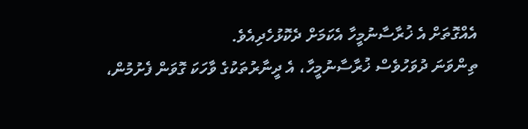އެއްގޮތަށް އެ ޚުރާސާނުމީހާ އެކަމަށް ދެކޮޅުހެދިއެވެ.
ތިންވަނަ ދުވަހުވެސް ޚުރާސާނުމީހާ، އެ ދީނާރުތަކުގެ ވާހަކަ ގޮވަން ފެށުމުން،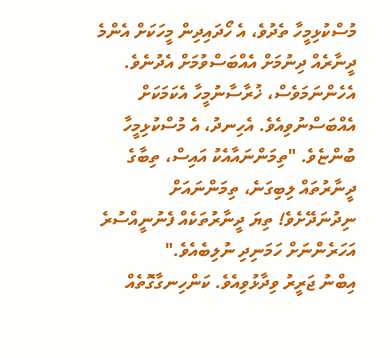މުސްކުޅިމީހާ ތެދުވެ، އެ ހޯދައިދިން މީހަކަށް އެންމެ ދީނާރެއް ދިނުމަށް އެއްބަސްވުމަށް އެދުނެވެ. އެހެންނަމަވެސް، ޚުރާސާނުމީހާ އެކަމަކަށް އެއްބަސްނުވިއެވެ. އެހިނދު، އެ މުސްކުޅިމީހާ ބުންޏެވެ. "ތިމަންނައާއެކު އައިސް، ތިބާގެ ދީނާރުތައް ލިބިގަނެ، ތިމަންނައަށް ނިދުނަދޭށެވެ! ތިޔަ ދީނާރުތަކެއް ފެނުނީއްސުރެ އަހަރެންނަށް ހަމަނިދި ނުލިބެއެވެ."
އިބްނު ޖަރީރު ވިދާޅުވިއެވެ. ކަންހިނގާގޮތެއް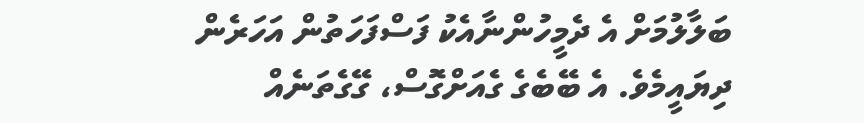ބަލާލުމަށް އެ ދެމީހުންނާއެކު ފަސްފަހަތުން އަހަރެން ދިޔައީމެވެ. އެ ބޭބެގެ ގެއަށްގޮސް، ގޭގެތަނެއް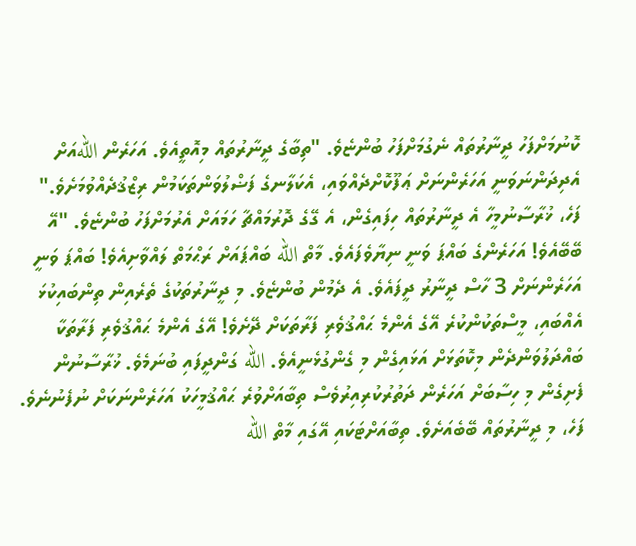ކޮނުމަށްފަހު ދީނާރުތައް ނެގުމަށްފަހު ބުންޏެވެ. "ތިބާގެ ދީނާރުތައް މިއޮތީއެވެ. އަހަރެން اللهއަށް އެދިދަންނަވަނީ އަހަރެންނަށް ޢަފޫކޮށްދެއްވައި، އެކަލާނގެ ފަޟްލުވަންތަކަމުން ރިޒްޤުދެއްވުމަށެވެ."
ފަހެ، ޚުރާސާނުމީހާ އެ ދީނާރުތައް ހިފައިގެން، އެ ގޭގެ ދޮރުމައްޗާ ހަމައަށް އެރުމަށްފަހު ބުންޏެވެ. "އޭ ބޭބޭއެވެ! އަހަރެންގެ ބައްޕަ ވަނީ ނިޔާވެފައެވެ. މާތް الله ބައްޕައަށް ރަޙްމަތް ލައްވާށިއެވެ! ބައްޕަ ވަނީ އަހަރެންނަށް 3 ހާސް ދީނާރު ދީފައެވެ. އެ ދެމުން ބުންޏެވެ. މި ދީނާރުތަކުގެ ތެރެއިން ތިންބައިކުޅަ އެއްބައި، މީސްތަކުންކުރެ އޭގެ އެންމެ ޙައްޤުވެރި ފަރާތަކަށް ދޭށެވެ! އޭގެ އެންމެ ޙައްޤުވެރި ފަރާތަކާ ބައްދަލުވަންދެން މިކޮތަޅަށް އަޅައިގެން މި ގެންގުޅެނީއެވެ. الله ގަންދީފައި ބުނަމެވެ. ޚުރާސާނުން ފެށިގެން މި ހިސާބަށް އަހަރެން ދަތުރުކުރިއިރުވެސް ތިބާއަށްވުރެ ޙައްޤުމީހަކު އަހަރެންނަކަށް ނުފެނުނެވެ. ފަހެ، މި ދީނާރުތައް ބޭބެއަށެވެ. ތިބާއަށްޓަކައި އޭގައި މާތް الله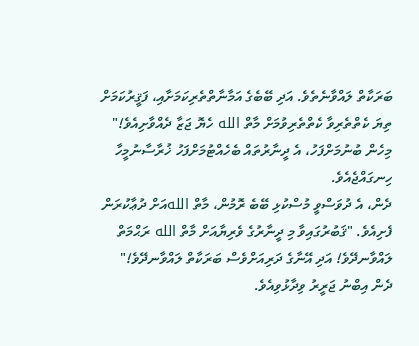ބަރަކާތް ލައްވާނެތެވެ. އަދި ބޭބެގެ އަމާނާތްތެރިކަމަށާއި، ފަޤީރުކަމަށް ތިޔަ ކެތްތެރިވާ ކެތްތެރިވުމަށް މާތް الله ހެޔޮ ޖަޒާ ދެއްވާށިއެވެ!" މިހެން ބުނުމަށްފަހު، އެ ދީނާރުތައް ބެހެއްޓުމަށްފަހު ޚުރާސާނުމީހާ ހިނގައްޖެއެވެ.
ދެން، އެ ދުވަސްވީ މުސްކުޅި ބޭބެ ރޮމުން، މާތް اللهއަށް ދުޢާކުރަން ފެށިއެވެ. "ޤަބުރުގައިވާ މި ދީނާރުގެ ވެރިޔާއަށް މާތް الله ރަޙްމަތް ލައްވާނދޭވެ! އަދި އޭނާގެ ދަރިއަށްވެސް ބަރަކާތް ލައްވާނދޭވެ!"
ދެން އިބްނު ޖަރީރު ވިދާޅުވިއެވެ.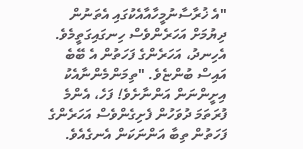"އެ ޚުރާސާނުމީހާއާއެކުގައި އެތަނުން ދިޔުމަށް އަހަރެންވެސް ހިނގައިގަތީމެވެ. އެހިނދު، އަހަރެންގެ ފަހަތުން އެ ބޭބެ އައިސް ބުންޏެވެ. "ތިމަންމެންނާއެކު އިށީންނަން އަންނާށެވެ! ފަހެ، އެންމެ ފުރަތަމަ ދުވަހުން ފެށިގެންވެސް އަހަރެންގެ ފަހަތުން ތިބާ އަންނަކަން އެނގެއެވެ.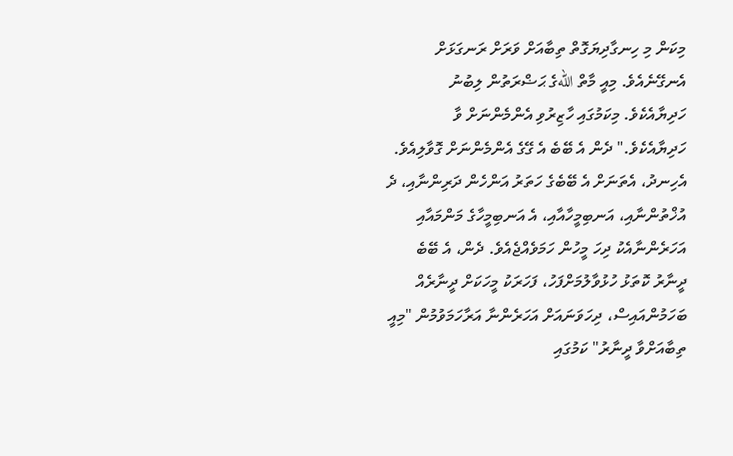މިކަން މި ހިނގާދިޔަގޮތް ތިބާއަށް ވަރަށް ރަނގަޅަށް އެނގޭނެއެވެ. މިއީ މާތް اللهގެ ޙަޟްރަތުން ލިބުނު ހަދިޔާއެކެވެ. މިކަމުގައި ހާޒިރުވި އެންމެންނަށް ވާ ހަދިޔާއެކެވެ." ދެން އެ ބޭބެ އެ ގޭގެ އެންމެންނަށް ގޮވާލިއެވެ. އެހިނދު، އެތަނަށް އެ ބޭބެގެ ހަތަރު އަންހެން ދަރިންނާއި، ދެ އުޚްތުންނާއި، އަނބިމީހާއާއި، އެ އަނބިމީހާގެ މަންމައާއި އަހަރެންނާއެކު ދިހަ މީހުން ހަމަވެއްޖެއެވެ. ދެން، އެ ބޭބެ ދީނާރު ކޮތަޅު ހުޅުވާލުމަށްފަހު، ފަހަރަކު މީހަކަށް ދީނާރެއް ބަހަމުންއައިސް، ދިހަވަނައަށް އަހަރެންނާ އަރާހަމަވުމުން "މިއީ ތިބާއަށްވާ ދީނާރު" ކަމުގައި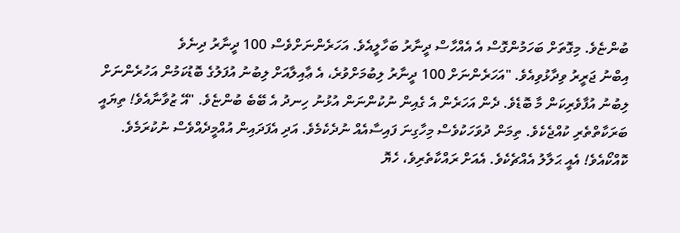ބުންޏެވެ. މިގޮތަށް ބަހަމުންގޮސް އެ އެއްހާސް ދީނާރު ބަހާލީއެވެ. އަހަރެންނަށްވެސް 100 ދީނާރު ދިނެވެ
އިބްނު ޖަރީރު ވިދާޅުވިއެވެ. "އަހަރެންނަށް 100 ދީނާރު ލިބުމަށްވުރެ، އެ ޢާއިލާއަށް ލިބުނު އުފަލުގެ ބޮޑުކަމުން އަހުރެންނަށް ލިބުނު އުފާވެރިކަން މާ ބޮޑެވެ. ދެން އަހަރެން އެ ގެއިން ނުކުންނަން އުޅުނު ހިނދު އެ ބޭބެ ބުންޏެވެ. "އޭ ޒުވާނާއެވެ! ތިޔައީ ބަރަކާތްތެރި ކުއްޖެކެވެ. ތިމަން ދުވަހަކުވެސް މިހާގިނަ ފައިސާއެއް ނުދެކެމެވެ. އަދި އެފަދައިން އުއްމީދެއްވެސް ނުކުރަމެވެ. ކޮއްކޯއެވެ! އެއީ ޙަލާލު އެއްޗެކެވެ. އެއަށް ރައްކާތެރިވެ، ހެޔޮ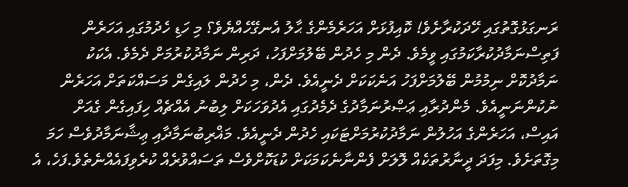ރަނގަޅުގޮތުގައި ހޭދަކުރާށެވެ! ކޮއިފުޅަށް އަހަރެމެންގެ ޙާލު އެނގޭހެއްޔެވެ؟ މި ހަޑި ހެދުމުގައި އަހަރެން ފަތިސްނަމާދުކުރާކަމުގައި ވީމެވެ. ދެން މި ހެދުން ބޭލުމަށްފަހު، ދަރިން ނަމާދުކުރުމަށް ދެމެވެ. އެކަކު ނަމާދުކޮށް ނިމުމުން ބޭލުމަށްފަހު އަނެކަކަށް ދެނީއެވެ. ދެން، މި ހެދުން ލައިގެން މަސައްކަތަށް އަހަރެން ނުކުންނަނީއެވެ. މެންދުރާއި ޢަޞްރުނަމާދުގެ ދެމެދުގައި އެދުވަހަކަށް ލިބުނު އެއްޗެއް ހިފައިގެން ގެއަށް އައިސް، އަހަރެންގެ އަހުލުން ނަމާދުކުރުމަށްޓަކައި ހެދުން ދެނީއެވެ. މަޣްރިބުނަމާދާއި ޢިޝާނަމާދުވެސް ހަމަ މިގޮތަށެވެ. މިފަދަ ދީނާރުތަކެއް ލޮލަށް ފެންނާނެކަމަކަށް ކުޑަކޮށްވެސް ތަސައްވުރެއް ކުރެވިފައެއްނެތެވެ.ފަހެ، އެ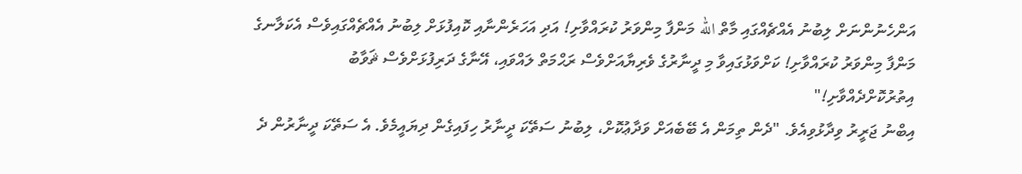އަންހެނުންނަށް ލިބުނު އެއްޗެއްގައި މާތް الله މަންފާ މިންވަރު ކުރައްވާށި! އަދި އަހަރެންނާއި ކޮއިފުޅަށް ލިބުނު އެއްޗެއްގައިވެސް އެކަލާނގެ މަންފާ މިންވަރު ކުރައްވާށި! ކަށްވަޅުގައިވާ މި ދީނާރުގެ ވެރިޔާއަށްވެސް ރަޙްމަތް ލައްވައި، އޭނާގެ ދަރިފުޅަށްވެސް ޘަވާބު އިތުރުކޮށްދެއްވާށި!"
އިބްނު ޖަރީރު ވިދާޅުވިއެވެ. "ދެން ތިމަން އެ ބޭބެއަށް ވަދާޢުކޮށް، ލިބުނު ސަތޭކަ ދީނާރު ހިފައިގެން ދިޔައީމެވެ. އެ ސަތޭކަ ދީނާރުން ދެ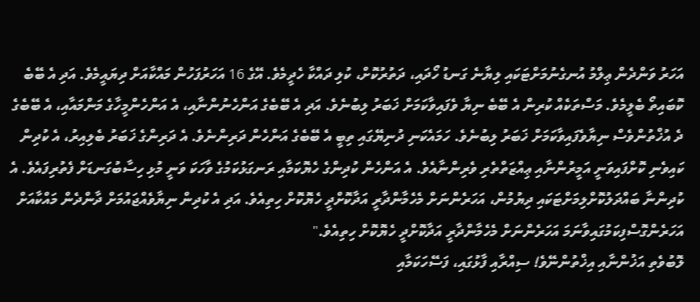އަހަރު ވަންދެން ޢިލްމު އުނގެނުމަށްޓަކައި ލިޔާނެ ގަނޑު ހޯދައި، ދަތުރުކޮށް، ކުލި ދައްކާ ހެދީމެވެ. އޭގެ 16 އަހަރުފަހުން މައްކާއަށް ދިޔައީމެވެ. އަދި އެ ބޭބެ ކޮބައިތޯ ބެލީމެވެ. މަސްތަކެއް ކުރިން އެ ބޭބެ ނިޔާ ވެފައިވާކަމަށް ޚަބަރު ލިބުނެވެ. އަދި އެ ބޭބެގެ އަންހެނުންނާއި، އެ އަންހެންމީހާގެ މަންމައާއި، އެ ބޭބެގެ ދެ އުޚްތުންވެސް ނިޔާވެފައިވާކަމަށް ޚަބަރު ލިބުނެވެ. ހަމައެކަނި ދުނިޔޭގައި ތިބީ އެ ބޭބެގެ އަންހެން ދަރިންނެވެ. އެ ދަރިންގެ ޚަބަރު ބެލިއިރު، އެ ކުދިން ކައިވެނި ކޮށްފައިވަނީ އަމީރުންނާއި ޢިއްޒަތްތެރި ވެރިންނާއެވެ. އެ އަންހެން ކުދިންގެ ހެޔޮކަމާއި ރަނގަޅުކަމުގެ ވާހަކަ ވަނީ މުޅި ހިސާބުގަނޑަށް ފެތުރިފައެވެ. އެ ކުދިންނާ ބައްދަލުކޮށްލިމަށްޓަކައި ދިޔުމުން، އަހަރެންނަށް މެހެމާންދާރީ އަދާކޮށްދީ ހެޔޮކޮށް ހިތިއެވެ. އަދި އެ ކުދިން ނިޔާވެއްޖައުމަށް ދާންދެން މައްކާއަށް އަހަރެންގޮސްފިކަމުގައިވާނަމަ އަހަރެންނަށް މެހެމާންދާރީ އަދާކޮށްދީ ހެޔޮކޮށް ހިތިއެވެ."
ލޮބުވެތި އަޚުންނާއި އިޚްތުންނޭވެ! ސިއްރާއި ފާޅުގައި، ފަސޭހަކަމާއި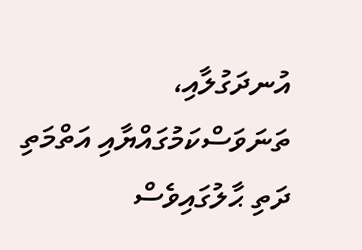އުނދަގުލާއި، ތަނަވަސްކަމުގައްޔާއި އަތްމަތި ދަތި ޙާލުގައިވެސް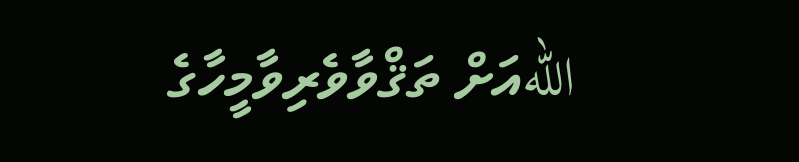اللهއަށް ތަޤްވާވެރިވާމީހާގެ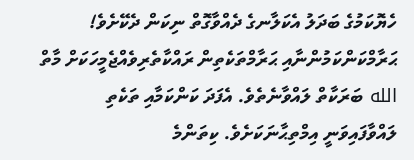ހެޔޮކަމުގެ ބަދަލު އެކަލާނގެ ދެއްވާގޮތް ނިކަން ދެކޭށެވެ! ޙަރާމްކަންކަމުންނާއި ޙަރާމްތަކެތިން ރައްކާތެރިވެއްޖެމީހަކަށް މާތް الله ބަރަކާތް ލައްވާނެތެވެ. އެފަދަ ކަންކަމާއި ތަކެތި ލައްވާފައިވަނީ އިމްތިޙާނަކަށެވެ. ކިތަންމެ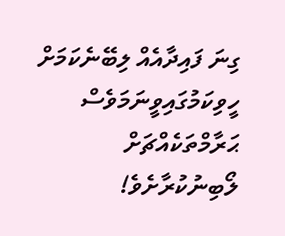ގިނަ ފައިދާއެއް ލިބޭނެކަމަށް ހީވިކަމުގައިވީނަމަވެސް ޙަރާމްތަކެއްޗަށް ލޯބިނުކުރާށެވެ!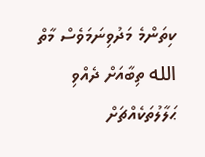ކިތަންމެ މަދުވިނަމަވެސް މާތް الله ތިބާއަށް ދެއްވި ޙަލާލުތަކެއްޗަށް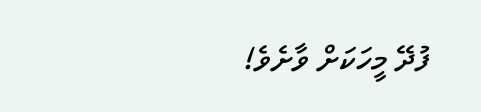ފުދޭ މީހަކަށް ވާށެވެ!